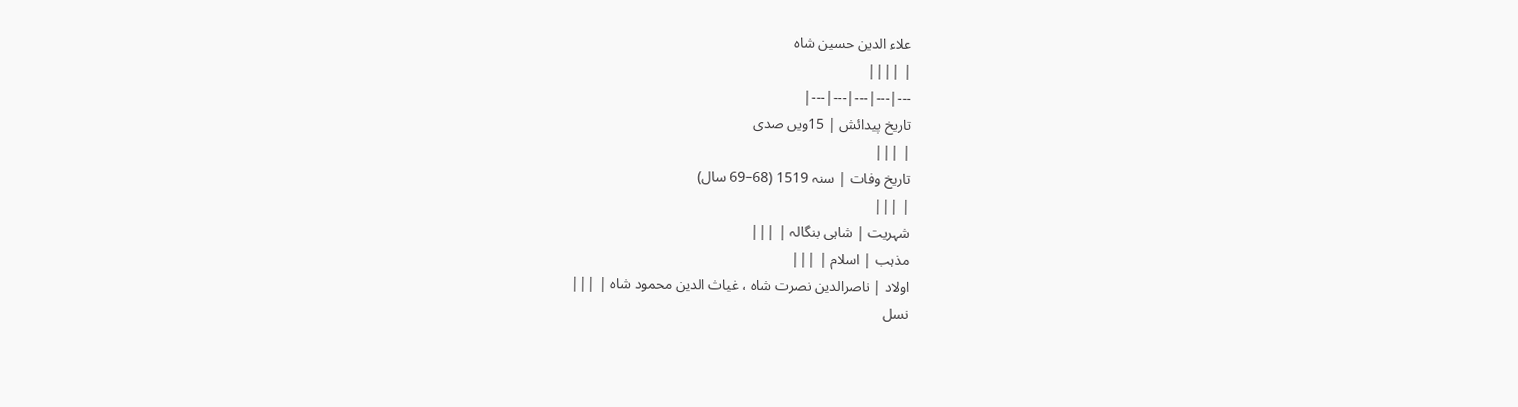علاء الدین حسین شاہ
| ||||
---|---|---|---|---|
تاریخ پیدائش | 15ویں صدی
| |||
تاریخ وفات | سنہ 1519 (68–69 سال)
| |||
شہریت | شاہی بنگالہ | |||
مذہب | اسلام | |||
اولاد | ناصرالدین نصرت شاہ ، غیاث الدین محمود شاہ | |||
نسل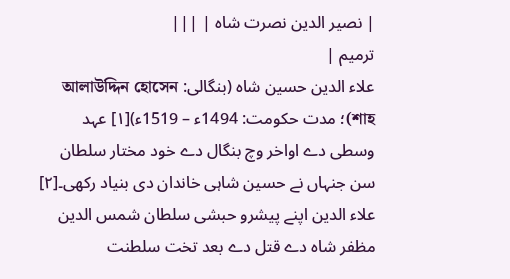| نصیر الدین نصرت شاہ | |||
ترمیم |
علاء الدین حسین شاہ (بنگالی: আলাউদ্দিন হোসেন শাহ)؛ مدت حکومت: 1494ء – 1519ء)[۱] عہد وسطی دے اواخر وچ بنگال دے خود مختار سلطان سن جنہاں نے حسین شاہی خاندان دی بنیاد رکھی۔[۲] علاء الدین اپنے پیشرو حبشی سلطان شمس الدین مظفر شاہ دے قتل دے بعد تخت سلطنت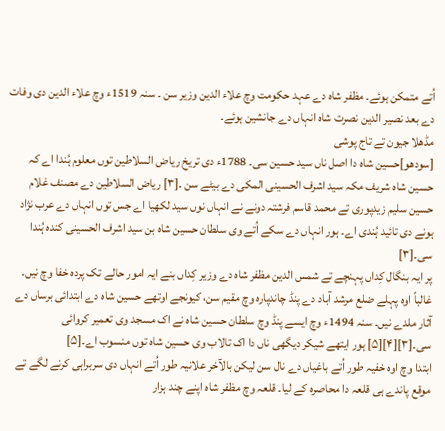اُتے متمکن ہوئے۔ مظفر شاہ دے عہد حکومت وچ علاء الدین وزیر سن ۔ سنہ 1519ء وچ علاء الدین دی وفات دے بعد نصیر الدین نصرت شاہ انہاں دے جانشین ہوئے۔
مڈھلا جیون تے تاج پوشی
[سودھو]حسین شاہ دا اصل ناں سید حسین سی۔ 1788ء دی تریخ ریاض السلاطین توں معلوم ہُندا اے کہ حسین شاہ شریف مکہ سید اشرف الحسینی المکی دے بیٹے سن ۔[۳] ریاض السلاطین دے مصنف غلام حسین سلیم زیدپوری تے محمد قاسم فرشتہ دونے نے انہاں نوں سید لکھیا اے جس توں انہاں دے عرب نژاد ہونے دی تائید ہُندی اے۔ ہور انہاں دے سکے اُتے وی سلطان حسین شاہ بن سید اشرف الحسینی کندہ ہُندا سی۔[۳]
پر ایہ بنگال کِداں پہنچے تے شمس الدین مظفر شاہ دے وزیر کِداں بنے ایہ امور حالے تک پردہ خفا وچ نيں۔ غالباً اوہ پہلے ضلع مرشد آباد دے پنڈ چاندپارہ وچ مقیم سن، کیونجے اوتھے حسین شاہ دے ابتدائی برساں دے آثار ملدے نيں۔ سنہ 1494ء وچ ايسے پنڈ وچ سلطان حسین شاہ نے اک مسجد وی تعمیر کروائی سی۔[۳][۴][۵] ہور ایتھے شیکر دیگھی ناں دا اک تالاب وی حسین شاہ توں منسوب اے۔[۵]
ابتدا وچ اوہ خفیہ طور اُتے باغیاں دے نال سن لیکن بالآخر علانیہ طور اُتے انہاں دی سربراہی کرنے لگے تے موقع پاندے ہی قلعہ دا محاصرہ کے لیا۔ قلعہ وچ مظفر شاہ اپنے چند ہزار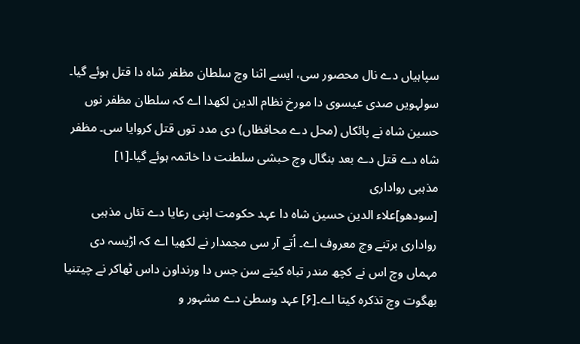سپاہیاں دے نال محصور سی، ايسے اثنا وچ سلطان مظفر شاہ دا قتل ہوئے گیا۔ سولہويں صدی عیسوی دا مورخ نظام الدین لکھدا اے کہ سلطان مظفر نوں حسین شاہ نے پائکاں (محل دے محافظاں) دی مدد توں قتل کروایا سی۔ مظفر شاہ دے قتل دے بعد بنگال وچ حبشی سلطنت دا خاتمہ ہوئے گیا۔[۱]
مذہبی رواداری
[سودھو]علاء الدین حسین شاہ دا عہد حکومت اپنی رعایا دے تئاں مذہبی رواداری برتنے وچ معروف اے۔ اُتے آر سی مجمدار نے لکھیا اے کہ اڑیسہ دی مہماں وچ اس نے کچھ مندر تباہ کیتے سن جس دا ورنداون داس ٹھاکر نے چیتنیا بھگوت وچ تذکرہ کیتا اے۔[۶] عہد وسطیٰ دے مشہور و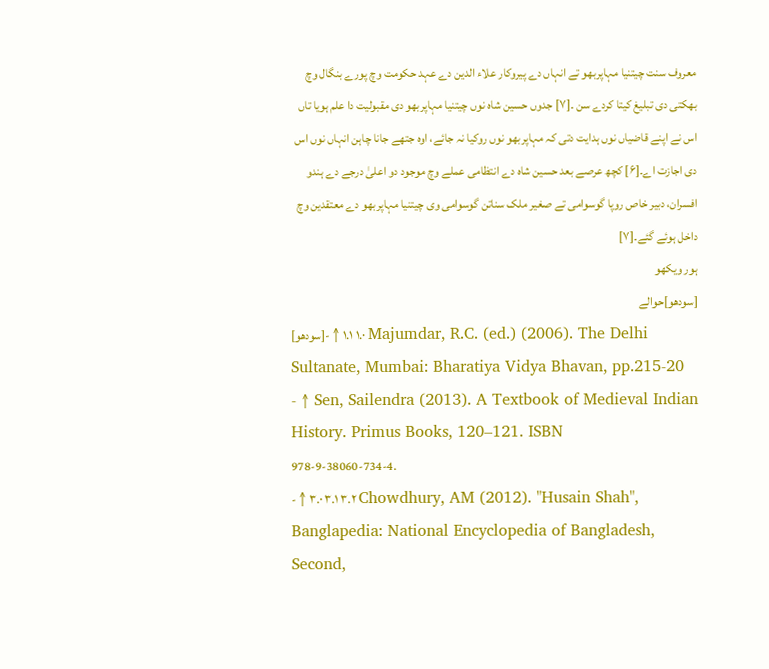معروف سنت چیتنیا مہاپربھو تے انہاں دے پیروکار علاء الدین دے عہد حکومت وچ پورے بنگال وچ بھکتی دی تبلیغ کیتا کردے سن ۔[۷] جدوں حسین شاہ نوں چیتنیا مہاپربھو دی مقبولیت دا علم ہويا تاں اس نے اپنے قاضیاں نوں ہدایت دتی کہ مہاپربھو نوں روکیا نہ جائے، اوہ جتھے جانا چاہن انہاں نوں اس دی اجازت اے۔[۶] کچھ عرصے بعد حسین شاہ دے انتظامی عملے وچ موجود دو اعلیٰ درجے دے ہندو افسران، دبیر خاص روپا گوسوامی تے صغیر ملک سناتن گوسوامی وی چیتنیا مہاپربھو دے معتقدین وچ داخل ہوئے گئے۔[۷]
ہور ویکھو
[سودھو]حوالے
[سودھو]- ↑ ۱.۰ ۱.۱ Majumdar, R.C. (ed.) (2006). The Delhi Sultanate, Mumbai: Bharatiya Vidya Bhavan, pp.215-20
- ↑ Sen, Sailendra (2013). A Textbook of Medieval Indian History. Primus Books, 120–121. ISBN 978-9-38060-734-4.
- ↑ ۳.۰ ۳.۱ ۳.۲ Chowdhury, AM (2012). "Husain Shah", Banglapedia: National Encyclopedia of Bangladesh, Second,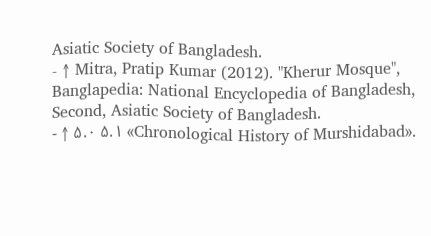Asiatic Society of Bangladesh.
- ↑ Mitra, Pratip Kumar (2012). "Kherur Mosque", Banglapedia: National Encyclopedia of Bangladesh, Second, Asiatic Society of Bangladesh.
- ↑ ۵.۰ ۵.۱ «Chronological History of Murshidabad».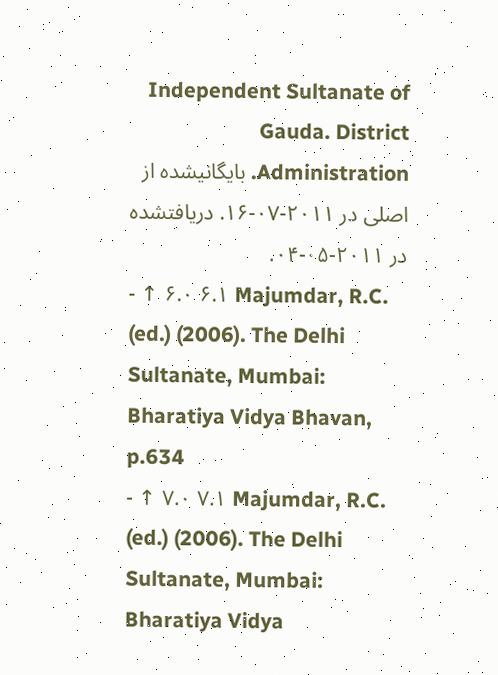Independent Sultanate of Gauda. District Administration. بایگانیشده از اصلی در ۲۰۱۱-۰۷-۱۶. دریافتشده در ۲۰۱۱-۰۵-۰۴.
- ↑ ۶.۰ ۶.۱ Majumdar, R.C. (ed.) (2006). The Delhi Sultanate, Mumbai: Bharatiya Vidya Bhavan, p.634
- ↑ ۷.۰ ۷.۱ Majumdar, R.C. (ed.) (2006). The Delhi Sultanate, Mumbai: Bharatiya Vidya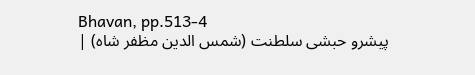Bhavan, pp.513-4
پیشرو حبشی سلطنت (شمس الدین مظفر شاہ) |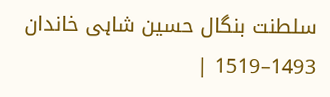سلطنت بنگال حسین شاہی خاندان 1493–1519 |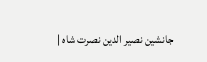جانشین نصیر الدین نصرت شاہ |